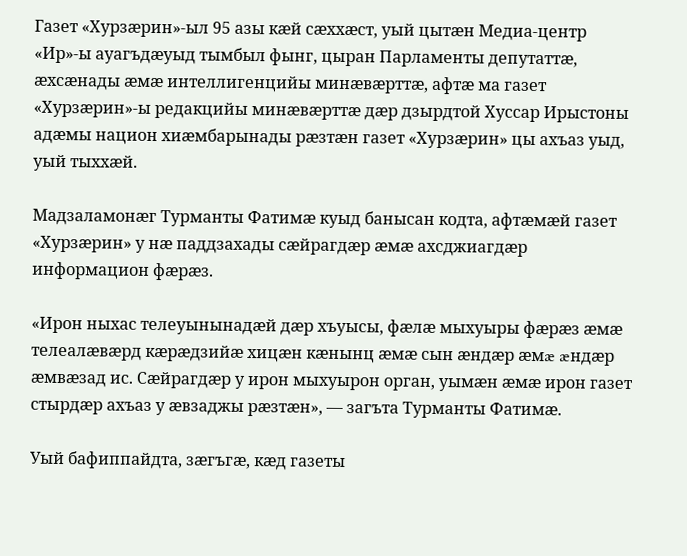Газет «Хурзæрин»-ыл 95 азы кæй сæххæст, уый цытæн Медиа-центр «Ир»-ы ауагъдæуыд тымбыл фынг, цыран Парламенты депутаттæ, æхсæнады æмæ интеллигенцийы минæвæрттæ, афтæ ма газет «Хурзæрин»-ы редакцийы минæвæрттæ дæр дзырдтой Хуссар Ирыстоны адæмы национ хиæмбарынады рæзтæн газет «Хурзæрин» цы ахъаз уыд, уый тыххæй.

Мадзаламонæг Турманты Фатимæ куыд банысан кодта, афтæмæй газет «Хурзæрин» у нæ паддзахады сæйрагдæр æмæ ахсджиагдæр информацион фæрæз.

«Ирон ныхас телеуынынадæй дæр хъуысы, фæлæ мыхуыры фæрæз æмæ телеалæвæрд кæрæдзийæ хицæн кæнынц æмæ сын æндæр æмæ æндæр æмвæзад ис. Сæйрагдæр у ирон мыхуырон орган, уымæн æмæ ирон газет стырдæр ахъаз у æвзаджы рæзтæн», — загъта Турманты Фатимæ.

Уый бафиппайдта, зæгъгæ, кæд газеты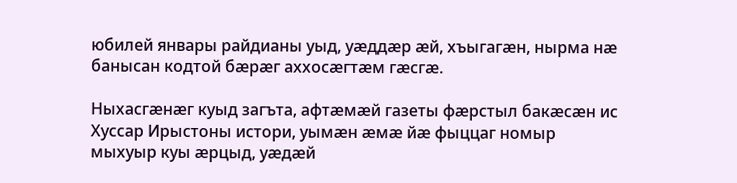юбилей январы райдианы уыд, уæддæр æй, хъыгагæн, нырма нæ банысан кодтой бæрæг аххосæгтæм гæсгæ.

Ныхасгæнæг куыд загъта, афтæмæй газеты фæрстыл бакæсæн ис Хуссар Ирыстоны истори, уымæн æмæ йæ фыццаг номыр мыхуыр куы æрцыд, уæдæй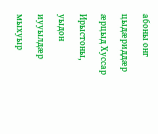абоны онг цыдæриддæр æрцыд Хуссар Ирыстоны, уыдон иууылдæр мыхуыр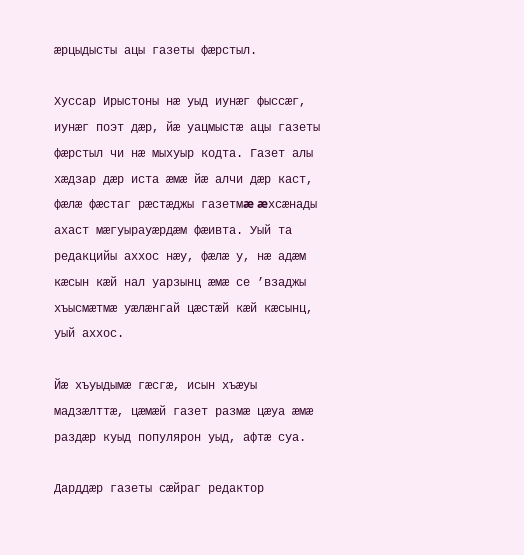æрцыдысты ацы газеты фæрстыл.

Хуссар Ирыстоны нæ уыд иунæг фыссæг, иунæг поэт дæр, йæ уацмыстæ ацы газеты фæрстыл чи нæ мыхуыр кодта. Газет алы хæдзар дæр иста æмæ йæ алчи дæр каст, фæлæ фæстаг рæстæджы газетмæ æхсæнады ахаст мæгуырауæрдæм фæивта. Уый та редакцийы аххос нæу, фæлæ у, нæ адæм кæсын кæй нал уарзынц æмæ се ’взаджы хъысмæтмæ уæлæнгай цæстæй кæй кæсынц, уый аххос.

Йæ хъуыдымæ гæсгæ, исын хъæуы мадзæлттæ, цæмæй газет размæ цæуа æмæ раздæр куыд популярон уыд, афтæ суа.

Дарддæр газеты сæйраг редактор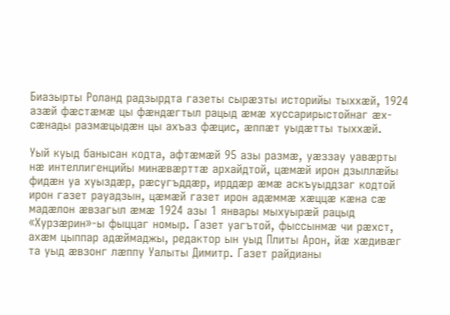Биазырты Роланд радзырдта газеты сырæзты историйы тыххæй, 1924 азæй фæстæмæ цы фæндæгтыл рацыд æмæ хуссарирыстойнаг æх-сæнады размæцыдæн цы ахъаз фæцис, æппæт уыдæтты тыххæй.

Уый куыд банысан кодта, афтæмæй 95 азы размæ, уæззау уавæрты нæ интеллигенцийы минæвæрттæ архайдтой, цæмæй ирон дзыллæйы фидæн уа хуыздæр, рæсугъддæр, ирддæр æмæ аскъуыддзаг кодтой ирон газет рауадзын, цæмæй газет ирон адæммæ хæццæ кæна сæ мадæлон æвзагыл æмæ 1924 азы 1 январы мыхуырæй рацыд «Хурзæрин»-ы фыццаг номыр. Газет уагътой, фыссынмæ чи рæхст, ахæм цыппар адæймаджы, редактор ын уыд Плиты Арон, йæ хæдивæг та уыд æвзонг лæппу Уалыты Димитр. Газет райдианы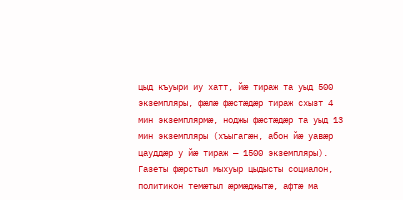цыд къуыри иу хатт, йæ тираж та уыд 500 экземпляры, фæлæ фæстæдæр тираж схызт 4 мин экземплярмæ, ноджы фæстæдæр та уыд 13 мин экземпляры (хъыгагæн, абон йæ уавæр цауддæр у йæ тираж — 1500 экземпляры). Газеты фæрстыл мыхуыр цыдысты социалон, политикон темæтыл æрмæджытæ, афтæ ма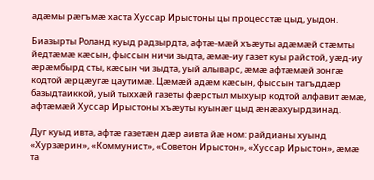адæмы рæгъмæ хаста Хуссар Ирыстоны цы процесстæ цыд, уыдон.

Биазырты Роланд куыд радзырдта, афтæ-мæй хъæуты адæмæй стæмты йедтæмæ кæсын, фыссын ничи зыдта, æмæ-иу газет куы райстой, уæд-иу æрæмбырд сты, кæсын чи зыдта, уый алыварс, æмæ афтæмæй зонгæ кодтой æрцæугæ цаутимæ. Цæмæй адæм кæсын, фыссын тагъддæр базыдтаиккой, уый тыххæй газеты фæрстыл мыхуыр кодтой алфавит æмæ, афтæмæй Хуссар Ирыстоны хъæуты куынæг цыд æнæахуырдзинад.

Дуг куыд ивта, афтæ газетæн дæр аивта йæ ном: райдианы хуынд «Хурзæрин», «Коммунист», «Советон Ирыстон», «Хуссар Ирыстон», æмæ та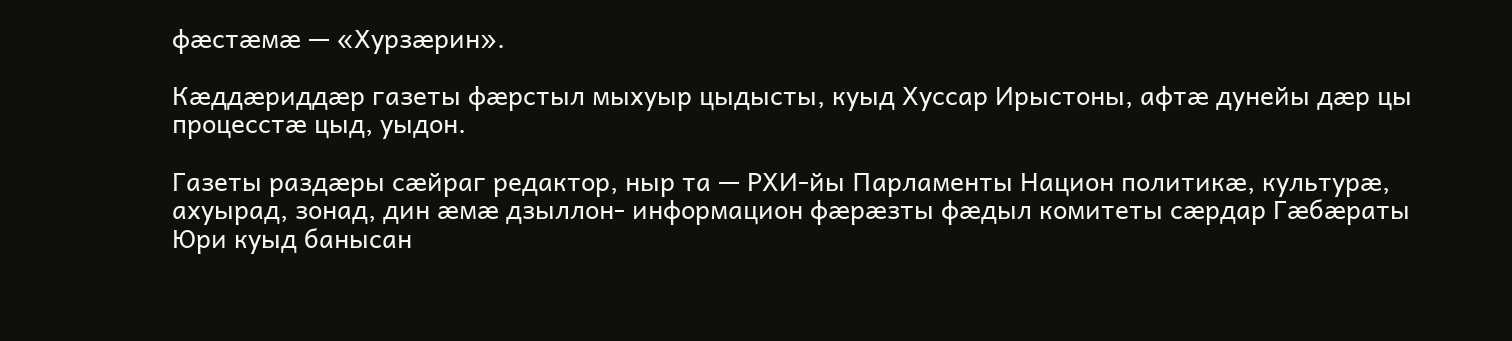фæстæмæ — «Хурзæрин».

Кæддæриддæр газеты фæрстыл мыхуыр цыдысты, куыд Хуссар Ирыстоны, афтæ дунейы дæр цы процесстæ цыд, уыдон.

Газеты раздæры сæйраг редактор, ныр та — РХИ-йы Парламенты Национ политикæ, культурæ, ахуырад, зонад, дин æмæ дзыллон- информацион фæрæзты фæдыл комитеты сæрдар Гæбæраты Юри куыд банысан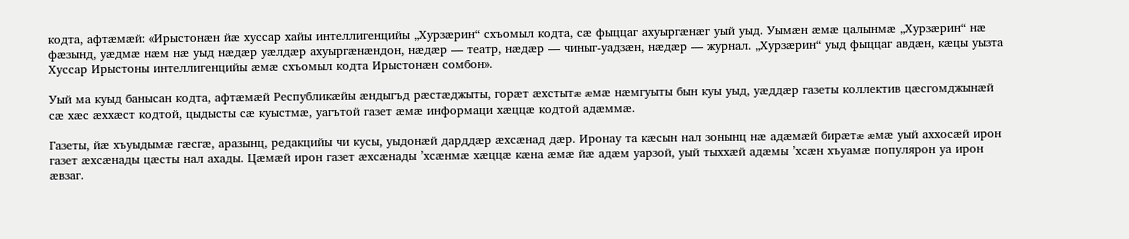кодта, афтæмæй: «Ирыстонæн йæ хуссар хайы интеллигенцийы „Хурзæрин“ схъомыл кодта, сæ фыццаг ахуыргæнæг уый уыд. Уымæн æмæ цалынмæ „Хурзæрин“ нæ фæзынд, уæдмæ нæм нæ уыд нæдæр уæлдæр ахуыргæнæндон, нæдæр — театр, нæдæр — чиныг-уадзæн, нæдæр — журнал. „Хурзæрин“ уыд фыццаг авдæн, кæцы уызта Хуссар Ирыстоны интеллигенцийы æмæ схъомыл кодта Ирыстонæн сомбон».

Уый ма куыд банысан кодта, афтæмæй Республикæйы æндыгъд рæстæджыты, горæт æхстытæ æмæ нæмгуыты бын куы уыд, уæддæр газеты коллектив цæсгомджынæй сæ хæс æххæст кодтой, цыдысты сæ куыстмæ, уагътой газет æмæ информаци хæццæ кодтой адæммæ.

Газеты, йæ хъуыдымæ гæсгæ, аразынц, редакцийы чи кусы, уыдонæй дарддæр æхсæнад дæр. Иронау та кæсын нал зонынц нæ адæмæй бирæтæ æмæ уый аххосæй ирон газет æхсæнады цæсты нал ахады. Цæмæй ирон газет æхсæнады ’хсæнмæ хæццæ кæна æмæ йæ адæм уарзой, уый тыххæй адæмы ’хсæн хъуамæ популярон уа ирон æвзаг.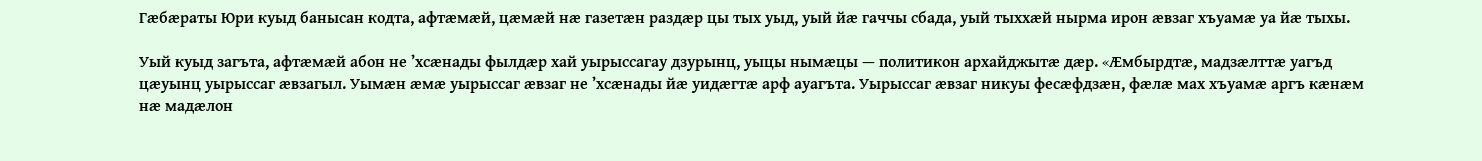Гæбæраты Юри куыд банысан кодта, афтæмæй, цæмæй нæ газетæн раздæр цы тых уыд, уый йæ гаччы сбада, уый тыххæй нырма ирон æвзаг хъуамæ уа йæ тыхы.

Уый куыд загъта, афтæмæй абон не ’хсæнады фылдæр хай уырыссагау дзурынц, уыцы нымæцы — политикон архайджытæ дæр. «Æмбырдтæ, мадзæлттæ уагъд цæуынц уырыссаг æвзагыл. Уымæн æмæ уырыссаг æвзаг не ’хсæнады йæ уидæгтæ арф ауагъта. Уырыссаг æвзаг никуы фесæфдзæн, фæлæ мах хъуамæ аргъ кæнæм нæ мадæлон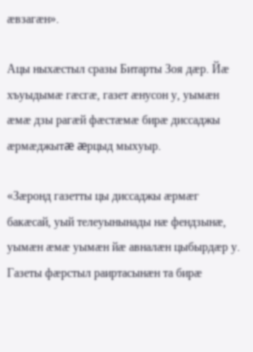æвзагæн».

Ацы ныхæстыл сразы Битарты Зоя дæр. Йæ хъуыдымæ гæсгæ, газет æнусон у, уымæн æмæ дзы рагæй фæстæмæ бирæ диссаджы æрмæджытæ æрцыд мыхуыр.

«Зæронд газетты цы диссаджы æрмæг бакæсай, уый телеуынынады нæ фендзынæ, уымæн æмæ уымæн йæ авналæн цыбырдæр у. Газеты фæрстыл раиртасынæн та бирæ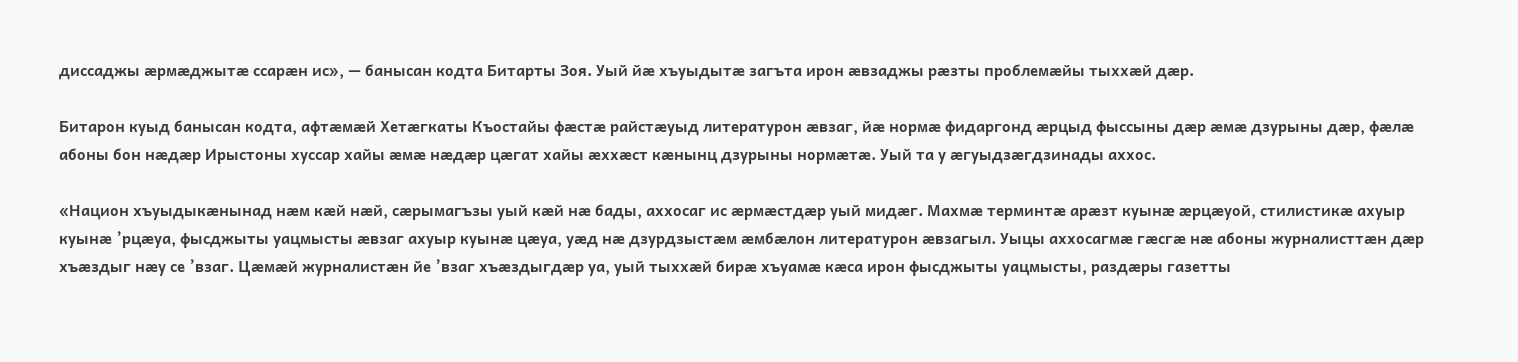диссаджы æрмæджытæ ссарæн ис», — банысан кодта Битарты Зоя. Уый йæ хъуыдытæ загъта ирон æвзаджы рæзты проблемæйы тыххæй дæр.

Битарон куыд банысан кодта, афтæмæй Хетæгкаты Къостайы фæстæ райстæуыд литературон æвзаг, йæ нормæ фидаргонд æрцыд фыссыны дæр æмæ дзурыны дæр, фæлæ абоны бон нæдæр Ирыстоны хуссар хайы æмæ нæдæр цæгат хайы æххæст кæнынц дзурыны нормæтæ. Уый та у æгуыдзæгдзинады аххос.

«Национ хъуыдыкæнынад нæм кæй нæй, сæрымагъзы уый кæй нæ бады, аххосаг ис æрмæстдæр уый мидæг. Махмæ терминтæ арæзт куынæ æрцæуой, стилистикæ ахуыр куынæ ’рцæуа, фысджыты уацмысты æвзаг ахуыр куынæ цæуа, уæд нæ дзурдзыстæм æмбæлон литературон æвзагыл. Уыцы аххосагмæ гæсгæ нæ абоны журналисттæн дæр хъæздыг нæу се ’взаг. Цæмæй журналистæн йе ’взаг хъæздыгдæр уа, уый тыххæй бирæ хъуамæ кæса ирон фысджыты уацмысты, раздæры газетты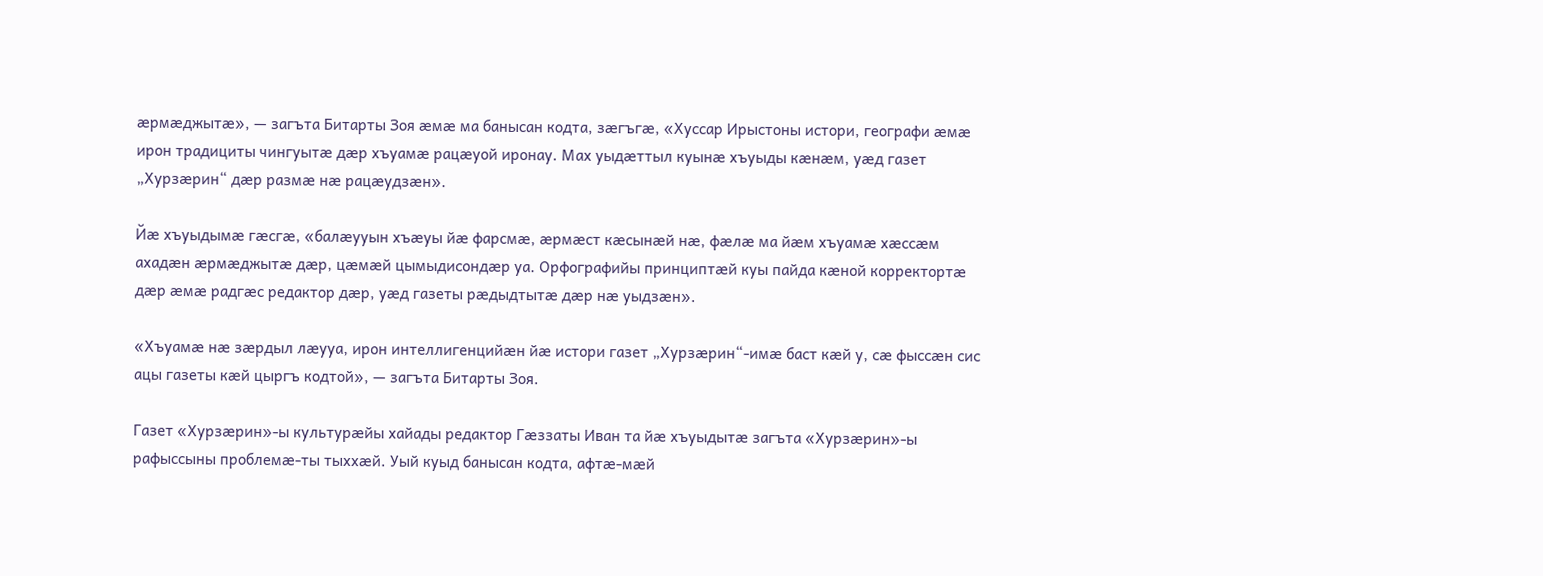æрмæджытæ», — загъта Битарты Зоя æмæ ма банысан кодта, зæгъгæ, «Хуссар Ирыстоны истори, географи æмæ ирон традициты чингуытæ дæр хъуамæ рацæуой иронау. Мах уыдæттыл куынæ хъуыды кæнæм, уæд газет „Хурзæрин“ дæр размæ нæ рацæудзæн».

Йæ хъуыдымæ гæсгæ, «балæууын хъæуы йæ фарсмæ, æрмæст кæсынæй нæ, фæлæ ма йæм хъуамæ хæссæм ахадæн æрмæджытæ дæр, цæмæй цымыдисондæр уа. Орфографийы принциптæй куы пайда кæной корректортæ дæр æмæ радгæс редактор дæр, уæд газеты рæдыдтытæ дæр нæ уыдзæн».

«Хъуамæ нæ зæрдыл лæууа, ирон интеллигенцийæн йæ истори газет „Хурзæрин“-имæ баст кæй у, сæ фыссæн сис ацы газеты кæй цыргъ кодтой», — загъта Битарты Зоя.

Газет «Хурзæрин»-ы культурæйы хайады редактор Гæззаты Иван та йæ хъуыдытæ загъта «Хурзæрин»-ы рафыссыны проблемæ-ты тыххæй. Уый куыд банысан кодта, афтæ-мæй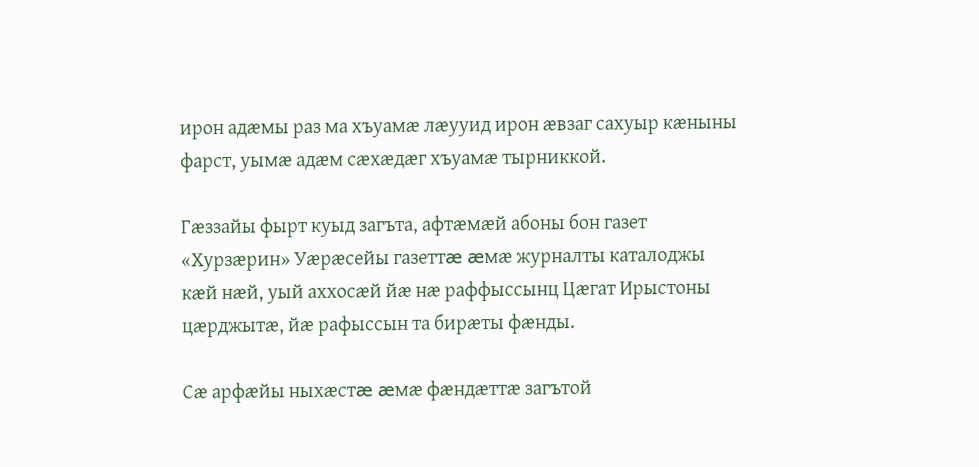ирон адæмы раз ма хъуамæ лæууид ирон æвзаг сахуыр кæныны фарст, уымæ адæм сæхæдæг хъуамæ тырниккой.

Гæззайы фырт куыд загъта, афтæмæй абоны бон газет «Хурзæрин» Уæрæсейы газеттæ æмæ журналты каталоджы кæй нæй, уый аххосæй йæ нæ раффыссынц Цæгат Ирыстоны цæрджытæ, йæ рафыссын та бирæты фæнды.

Сæ арфæйы ныхæстæ æмæ фæндæттæ загътой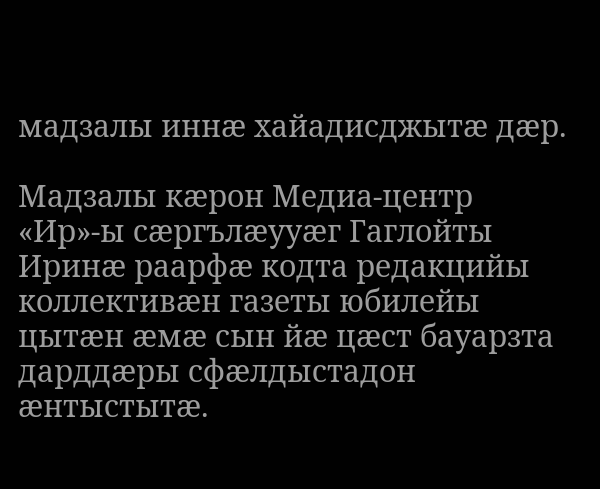мадзалы иннæ хайадисджытæ дæр.

Мадзалы кæрон Медиа-центр «Ир»-ы сæргълæууæг Гаглойты Иринæ раарфæ кодта редакцийы коллективæн газеты юбилейы цытæн æмæ сын йæ цæст бауарзта дарддæры сфæлдыстадон æнтыстытæ.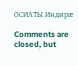ОСИАТЫ Индирæ

Comments are closed, but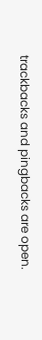trackbacks and pingbacks are open.